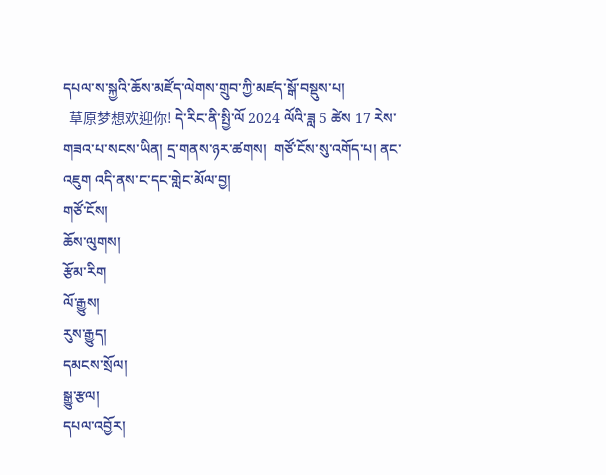དཔལ་ས་སྐྱའི་ཆོས་མཛོད་ལེགས་གྲུབ་ཀྱི་མཛད་སྒོ་བསྡུས་པ།
  草原梦想欢迎你! དེ་རིང་ནི་སྤྱི་ལོ 2024 ལོའི་ཟླ 5 ཚེས 17 རེས་གཟའ་པ་སངས་ཡིན། དྲ་གནས་ཉར་ཚགས།  གཙོ་ངོས་སུ་འགོད་པ། ནང་འཇུག འདི་ནས་ང་དང་གླེང་མོལ་བྱ།
གཙོ་ངོས།
ཆོས་ལུགས།
རྩོམ་རིག
ལོ་རྒྱུས།
རུས་རྒྱུད།
དམངས་སྲོལ།
སྒྱུ་རྩལ།
དཔལ་འབྱོར།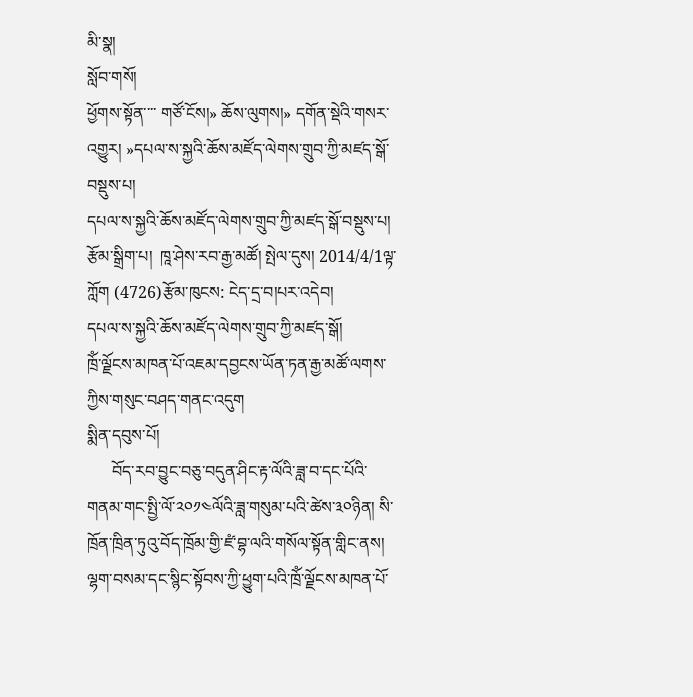མི་སྣ།
སློབ་གསོ།
ཕྱོགས་སྟོན་་་་ གཙོ་ངོས།» ཆོས་ལུགས།» དགོན་སྡེའི་གསར་འགྱུར། »དཔལ་ས་སྐྱའི་ཆོས་མཛོད་ལེགས་གྲུབ་ཀྱི་མཛད་སྒོ་བསྡུས་པ།
དཔལ་ས་སྐྱའི་ཆོས་མཛོད་ལེགས་གྲུབ་ཀྱི་མཛད་སྒོ་བསྡུས་པ།
རྩོམ་སྒྲིག་པ།  ཁཱ་ཤེས་རབ་རྒྱ་མཚོ། སྤེལ་དུས། 2014/4/1ལྟ་ཀློག (4726)རྩོམ་ཁུངས: ངེད་དྲ་བ།པར་འདེབ།
དཔལ་ས་སྐྱའི་ཆོས་མཛོད་ལེགས་གྲུབ་ཀྱི་མཛད་སྒོ།
ཁྲོཾ་ལྗོངས་མཁན་པོ་འཇམ་དབྱངས་ཡོན་ཏན་རྒྱ་མཚོ་ལགས་ཀྱིས་གསུང་བཤད་གནང་འདུག
སྨིན་དབུས་པོ།
      བོད་རབ་བྱུང་བཅུ་བདུན་ཤིང་རྟ་ལོའི་ཟླ་བ་དང་པོའི་གནམ་གང་སྤྱི་ལོ་༢༠༡༤ལོའི་ཟླ་གསུམ་པའི་ཚེས་༣༠ཉིན། སི་ཁྲོན་ཁྲིན་ཏུའུ་བོད་ཁྲོམ་གྱི་ཛཾ་བྷ་ལའི་གསོལ་སྟོན་གླིང་ནས། ལྷག་བསམ་དང་སྙིང་སྟོབས་ཀྱི་ཕྱུག་པའི་ཁྲོཾ་ལྗོངས་མཁན་པོ་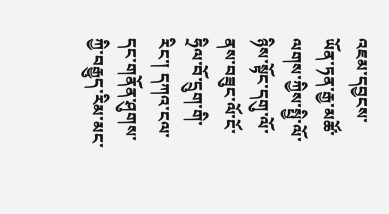འཇམ་དབྱངས་ཡོན་ཏན་རྒྱ་མཚོ་ལགས་ཀྱིས་སྤྱི་ལོ་ཉིས་སྟོང་དགུ་ལོ་ནས་བཟུང་ལོ་ངོ་ཧྲིལ་བོ་དྲུག་གི་རིང་། དཀའ་ངལ་དང་གནོན་ཤུགས་ཀྱི་བརྒྱུད་རིམ་མང་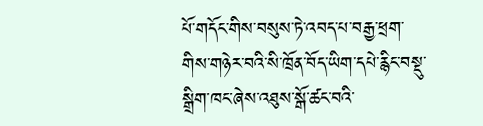པོ་གདོང་གིས་བསུས་ཏེ་འབད་པ་བརྒྱ་ཕྲག་གིས་གཉེར་བའི་སི་ཁྲོན་བོད་ཡིག་དཔེ་རྙིང་བསྡུ་སྒྲིག་ཁང་ཞེས་འཐུས་སྒོ་ཚང་བའི་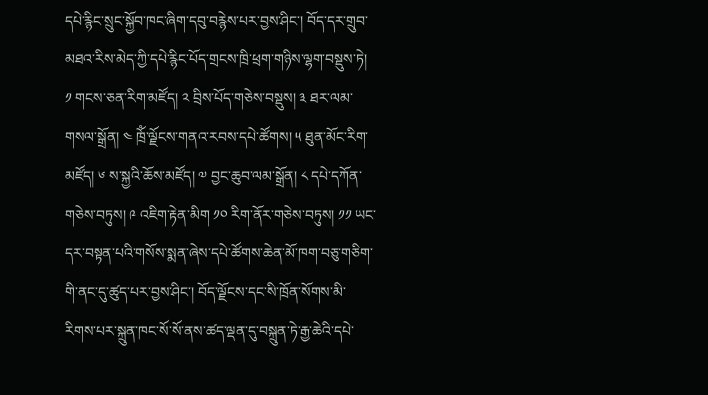དཔེ་རྙིང་སྲུང་སྐྱོབ་ཁང་ཞིག་དབུ་བརྙེས་པར་བྱས་ཤིང་། བོད་དར་གྲུབ་མཐའ་རིས་མེད་ཀྱི་དཔེ་རྙིང་པོད་གྲངས་ཁྲི་ཕྲག་གཉིས་ལྷག་བསྡུས་ཏེ། ༡ གངས་ཅན་རིག་མཛོད། ༢ བྲིས་པོད་གཅེས་བསྡུས། ༣ ཐར་ལམ་གསལ་སྒྲོན། ༤ ཁྲོཾ་ལྗོངས་གནའ་རབས་དཔེ་ཚོགས། ༥ ཐུན་མོང་རིག་མཛོད། ༦ ས་སྐྱའི་ཆོས་མཛོད། ༧ བྱང་ཆུབ་ལམ་སྒྲོན། ༨ དཔེ་དཀོན་གཅེས་བཏུས། ༩ འཇིག་རྟེན་མིག ༡༠ རིག་ནོར་གཅེས་བཏུས། ༡༡ ཡང་དར་བསྟན་པའི་གསོས་སྨན་ཞེས་དཔེ་ཚོགས་ཆེན་མོ་ཁག་བཅུ་གཅིག་གི་ནང་དུ་ཚུད་པར་བྱས་ཤིང་། བོད་ལྗོངས་དང་སི་ཁྲོན་སོགས་མི་རིགས་པར་སྐྲུན་ཁང་སོ་སོ་ནས་ཚད་ལྡན་དུ་བསྐྲུན་ཏེ་རྒྱ་ཆེའི་དཔེ་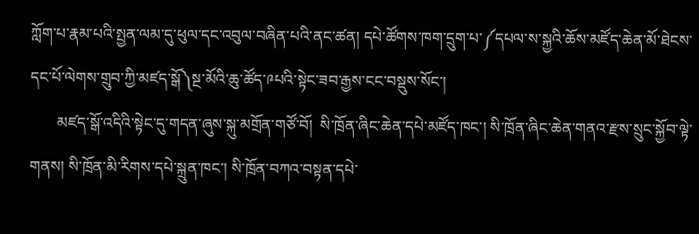ཀློག་པ་རྣམ་པའི་སྤྱན་ལམ་དུ་ཕུལ་དང་འབུལ་བཞིན་པའི་ནང་ཚན། དཔེ་ཚོགས་ཁག་དྲུག་པ་༼དཔལ་ས་སྐྱའི་ཆོས་མཛོད་ཆེན་མོ་ཐེངས་དང་པོ་ལེགས་གྲུབ་ཀྱི་མཛད་སྒོ༽སྔ་མོའི་ཆུ་ཚོད་༩པའི་སྟེང་ཟབ་རྒྱས་ངང་བསྡུས་སོང་།
       མཛད་སྒོ་འདིའི་སྟེང་དུ་གདན་ཞུས་སྐུ་མགྲོན་གཙོ་བོ།  སི་ཁྲོན་ཞིང་ཆེན་དཔེ་མཛོད་ཁང་། སི་ཁྲོན་ཞིང་ཆེན་གནའ་རྫས་སྲུང་སྐྱོབ་ལྟེ་གནས། སི་ཁྲོན་མི་རིགས་དཔེ་སྐྲུན་ཁང་། སི་ཁྲོན་བཀའ་བསྟན་དཔེ་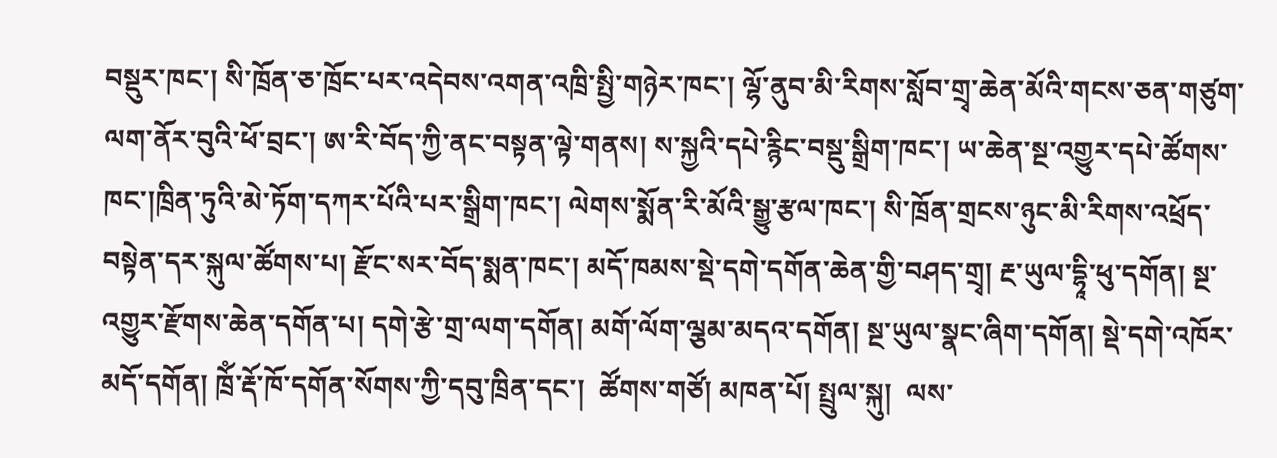བསྡུར་ཁང་། སི་ཁྲོན་ཅ་ཁྲོང་པར་འདེབས་འགན་འཁྲི་སྤྱི་གཉེར་ཁང་། ལྷོ་ནུབ་མི་རིགས་སློབ་གྲྭ་ཆེན་མོའི་གངས་ཅན་གཙུག་ལག་ནོར་བུའི་ཕོ་བྲང་། ཨ་རི་བོད་ཀྱི་ནང་བསྟན་ལྟེ་གནས། ས་སྐྱའི་དཔེ་རྙིང་བསྡུ་སྒྲིག་ཁང་། ཡ་ཆེན་སྔ་འགྱུར་དཔེ་ཚོགས་ཁང་།ཁྲིན་ཏུའི་མེ་ཏོག་དཀར་པོའི་པར་སྒྲིག་ཁང་། ལེགས་སྨོན་རི་མོའི་སྒྱུ་རྩལ་ཁང་། སི་ཁྲོན་གྲངས་ཉུང་མི་རིགས་འཕྲོད་བསྟེན་དར་སྐུལ་ཚོགས་པ། རྫོང་སར་བོད་སྨན་ཁང་། མདོ་ཁམས་སྡེ་དགེ་དགོན་ཆེན་གྱི་བཤད་གྲྭ། རྔ་ཡུལ་དྷཱི་ཕུ་དགོན། སྔ་འགྱུར་རྫོགས་ཆེན་དགོན་པ། དགེ་རྩེ་གྲ་ལག་དགོན། མགོ་ལོག་ལྕམ་མདའ་དགོན། སྔ་ཡུལ་སྣང་ཞིག་དགོན། སྡེ་དགེ་འཁོར་མདོ་དགོན། ཁྲོཾ་རྡོ་ཁོ་དགོན་སོགས་ཀྱི་དབུ་ཁྲིན་དང་།  ཚོགས་གཙོ། མཁན་པོ། སྤྲུལ་སྐུ།  ལས་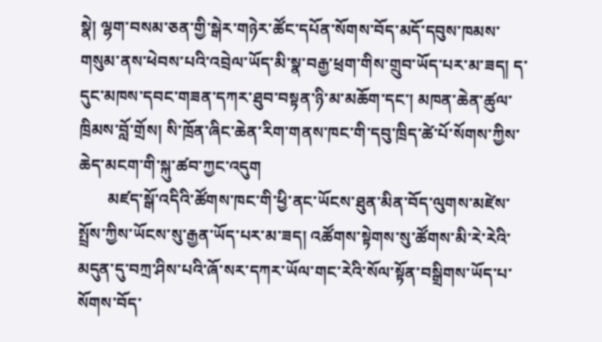སྣེ། ལྷག་བསམ་ཅན་གྱི་སྒེར་གཉེར་ཚོང་དཔོན་སོགས་བོད་མདོ་དབུས་ཁམས་གསུམ་ནས་ཕེབས་པའི་འབྲེལ་ཡོད་མི་སྣ་བརྒྱ་ཕྲག་གིས་གྲུབ་ཡོད་པར་མ་ཟད། ད་དུང་མཁས་དབང་གཟན་དཀར་ཐུབ་བསྟན་ཉི་མ་མཆོག་དང་། མཁན་ཆེན་ཚུལ་ཁྲིམས་བློ་གྲོས། སི་ཁྲོན་ཞིང་ཆེན་རིག་གནས་ཁང་གི་དབུ་ཁྲིད་ཚེ་པོ་སོགས་ཀྱིས་ཆེད་མངག་གི་སྐུ་ཚབ་ཀྱང་འདུག
       མཛད་སྒོ་འདིའི་ཚོགས་ཁང་གི་ཕྱི་ནང་ཡོངས་ཐུན་མིན་བོད་ལུགས་མཛེས་སྤྲོས་ཀྱིས་ཡོངས་སུ་རྒྱན་ཡོད་པར་མ་ཟད། འཚོགས་སྟེགས་སུ་ཚོགས་མི་རེ་རེའི་མདུན་དུ་བཀྲ་ཤིས་པའི་ཞོ་སར་དཀར་ཡོལ་གང་རེའི་སོལ་སྟོན་བསྒྲིགས་ཡོད་པ་སོགས་བོད་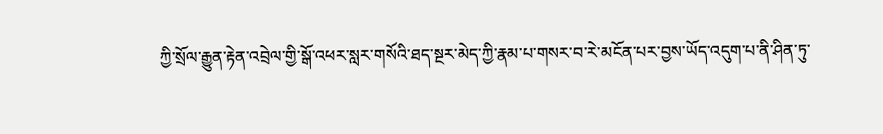ཀྱི་སྲོལ་རྒྱུན་རྟེན་འབྲེལ་གྱི་སྒོ་འཕར་སླར་གསོའི་ཐད་སྔར་མེད་ཀྱི་རྣམ་པ་གསར་བ་རེ་མངོན་པར་བྱས་ཡོད་འདུག་པ་ནི་ཤིན་ཏུ་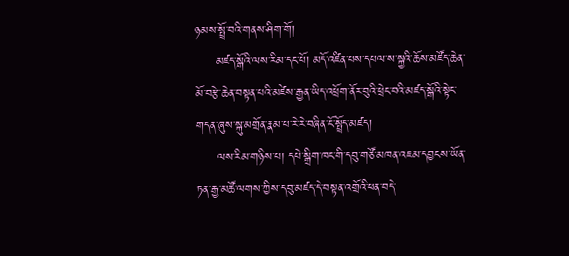ཉམས་སྤྲོ་བའི་གནས་ཤིག་གོ།
     མཛད་སྒོའི་ལས་རིམ་དང་པོ། མདོ་འཛིན་པས་དཔལ་ས་སྐྱའི་ཆོས་མཛོད་ཆེན་མོ་བརྩེ་ཆེན་བསྟན་པའི་མཛེས་རྒྱན་ཡིད་འཕྲོག་ནོར་བུའི་ཕྲེང་བའི་མཛད་སྒོའི་སྟེང་གདན་ཞུས་སྐུ་མགྲོན་རྣམ་པ་རེ་རེ་བཞིན་ངོ་སྤྲོད་མཛད།
     ལས་རིམ་གཉིས་པ། དཔེ་སྒྲིག་ཁང་གི་དབུ་གཙོ་མཁན་འཇམ་དབྱངས་ཡོན་ཏན་རྒྱ་མཚོ་ལགས་ཀྱིས་དབུ་མཛད་དེ་བསྟན་འགྲོའི་ཕན་བདེ་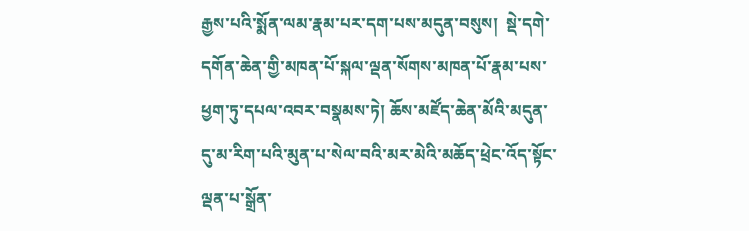རྒྱས་པའི་སྨོན་ལམ་རྣམ་པར་དག་པས་མདུན་བསུས།  སྡེ་དགེ་དགོན་ཆེན་གྱི་མཁན་པོ་སྐལ་ལྡན་སོགས་མཁན་པོ་རྣམ་པས་ཕྱག་ཏུ་དཔལ་འབར་བསྣམས་ཏེ། ཆོས་མཛོད་ཆེན་མོའི་མདུན་དུ་མ་རིག་པའི་མུན་པ་སེལ་བའི་མར་མེའི་མཆོད་ཕྲེང་འོད་སྟོང་ལྡན་པ་སྒྲོན་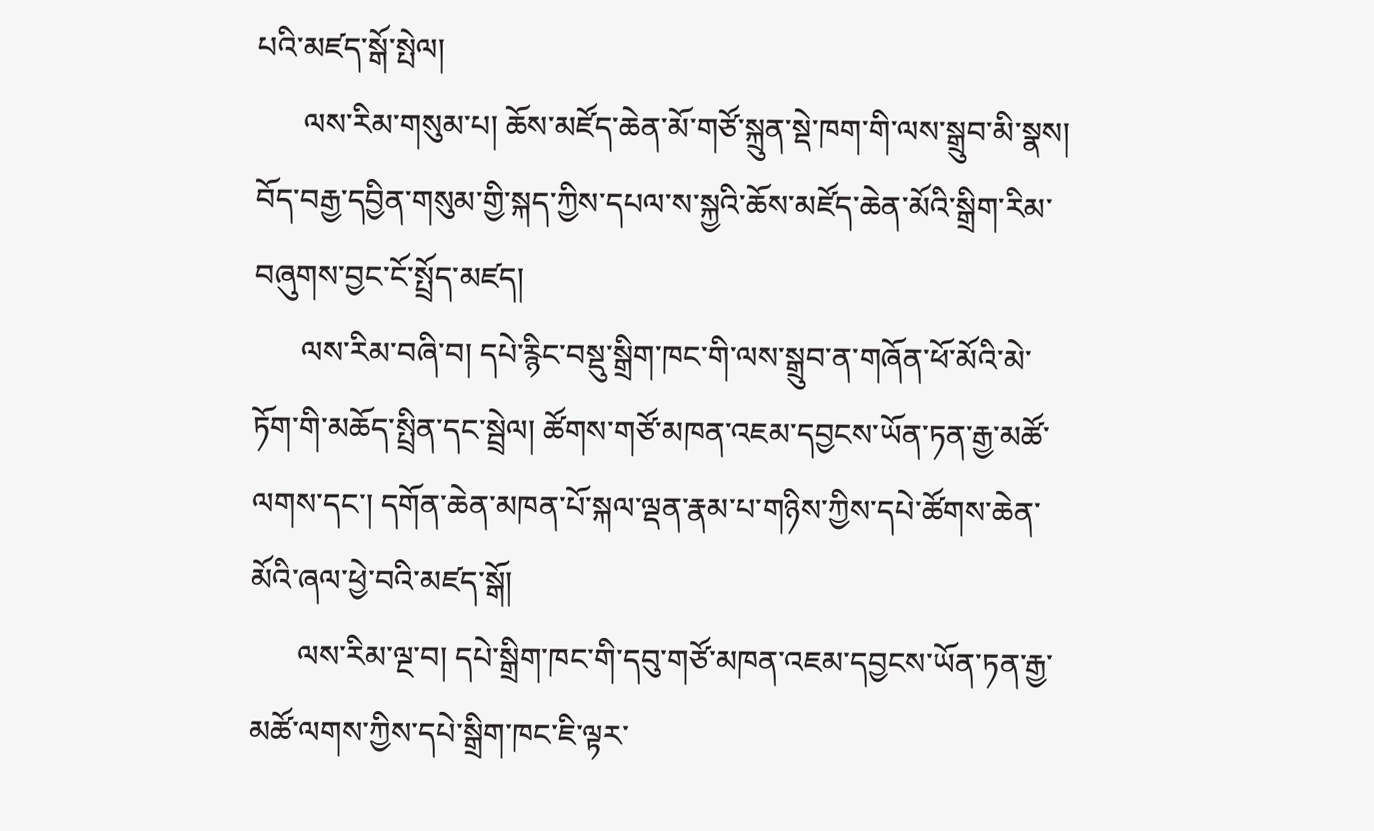པའི་མཛད་སྒོ་སྤེལ།
      ལས་རིམ་གསུམ་པ། ཆོས་མཛོད་ཆེན་མོ་གཙོ་སྐྲུན་སྡེ་ཁག་གི་ལས་སྒྲུབ་མི་སྣས། བོད་བརྒྱ་དབྱིན་གསུམ་གྱི་སྐད་ཀྱིས་དཔལ་ས་སྐྱའི་ཆོས་མཛོད་ཆེན་མོའི་སྒྲིག་རིམ་བཞུགས་བྱང་ངོ་སྤྲོད་མཛད།
      ལས་རིམ་བཞི་བ། དཔེ་རྙིང་བསྡུ་སྒྲིག་ཁང་གི་ལས་སྒྲུབ་ན་གཞོན་ཕོ་མོའི་མེ་ཏོག་གི་མཆོད་སྤྲིན་དང་སྦྲེལ། ཚོགས་གཙོ་མཁན་འཇམ་དབྱངས་ཡོན་ཏན་རྒྱ་མཚོ་ལགས་དང་། དགོན་ཆེན་མཁན་པོ་སྐལ་ལྡན་རྣམ་པ་གཉིས་ཀྱིས་དཔེ་ཚོགས་ཆེན་མོའི་ཞལ་ཕྱེ་བའི་མཛད་སྒོ།
      ལས་རིམ་ལྔ་བ། དཔེ་སྒྲིག་ཁང་གི་དབུ་གཙོ་མཁན་འཇམ་དབྱངས་ཡོན་ཏན་རྒྱ་མཚོ་ལགས་ཀྱིས་དཔེ་སྒྲིག་ཁང་ཇི་ལྟར་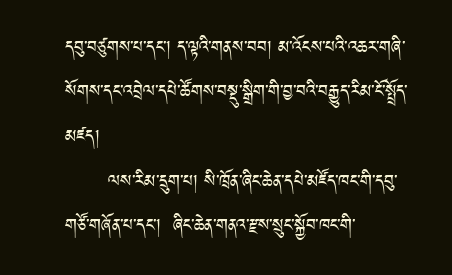དབུ་བཙུགས་པ་དང་། ད་ལྟའི་གནས་བབ། མ་འོངས་པའི་འཆར་གཞི་སོགས་དང་འབྲེལ་དཔེ་ཚོགས་བསྡུ་སྒྲིག་གི་བྱ་བའི་བརྒྱུད་རིམ་ངོ་སྤྲོད་མཛད།
       ལས་རིམ་དྲུག་པ། སི་ཁྲོན་ཞིང་ཆེན་དཔེ་མཛོད་ཁང་གི་དབུ་གཙོ་གཞོན་པ་དང་།  ཞིང་ཆེན་གནའ་རྫས་སྲུང་སྐྱོབ་ཁང་གི་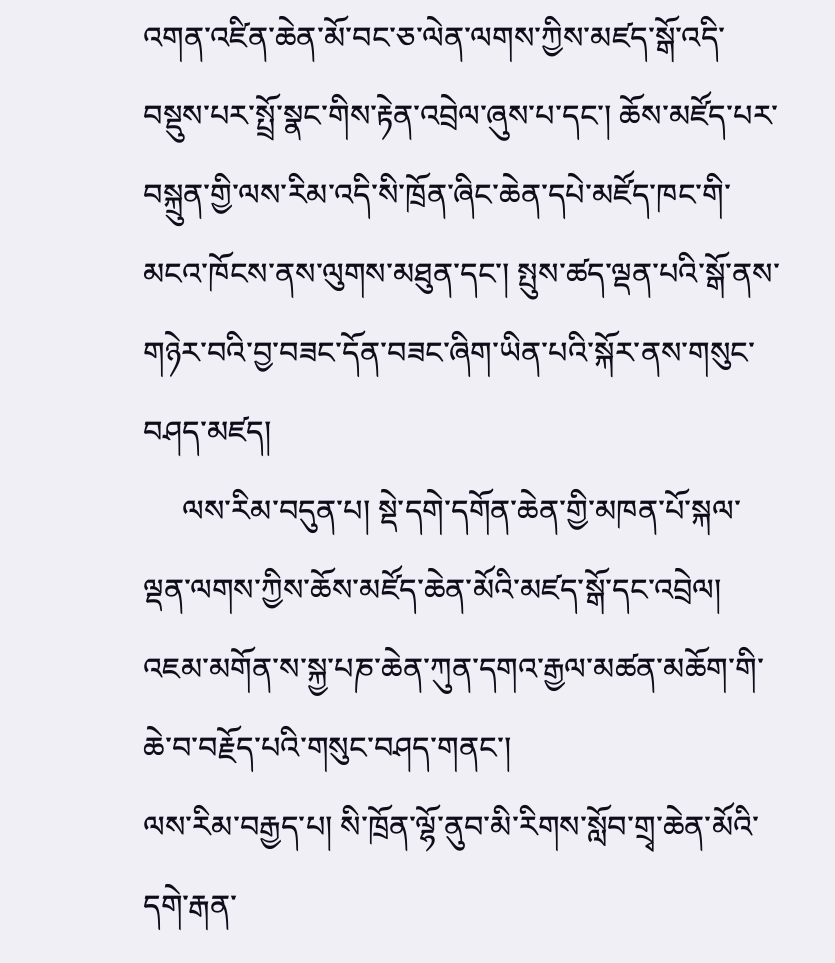འགན་འཛིན་ཆེན་མོ་བང་ཅ་ལེན་ལགས་ཀྱིས་མཛད་སྒོ་འདི་བསྡུས་པར་སྤྲོ་སྣང་གིས་རྟེན་འབྲེལ་ཞུས་པ་དང་། ཆོས་མཛོད་པར་བསྐྲུན་གྱི་ལས་རིམ་འདི་སི་ཁྲོན་ཞིང་ཆེན་དཔེ་མཛོད་ཁང་གི་མངའ་ཁོངས་ནས་ལུགས་མཐུན་དང་། སྤུས་ཚད་ལྡན་པའི་སྒོ་ནས་གཉེར་བའི་བྱ་བཟང་དོན་བཟང་ཞིག་ཡིན་པའི་སྐོར་ནས་གསུང་བཤད་མཛད།
     ལས་རིམ་བདུན་པ། སྡེ་དགེ་དགོན་ཆེན་གྱི་མཁན་པོ་སྐལ་ལྡན་ལགས་ཀྱིས་ཆོས་མཛོད་ཆེན་མོའི་མཛད་སྒོ་དང་འབྲེལ། འཇམ་མགོན་ས་སྐྱ་པཎ་ཆེན་ཀུན་དགའ་རྒྱལ་མཚན་མཆོག་གི་ཆེ་བ་བརྗོད་པའི་གསུང་བཤད་གནང་།
ལས་རིམ་བརྒྱད་པ། སི་ཁྲོན་ལྷོ་ནུབ་མི་རིགས་སློབ་གྲྭ་ཆེན་མོའི་དགེ་རྒན་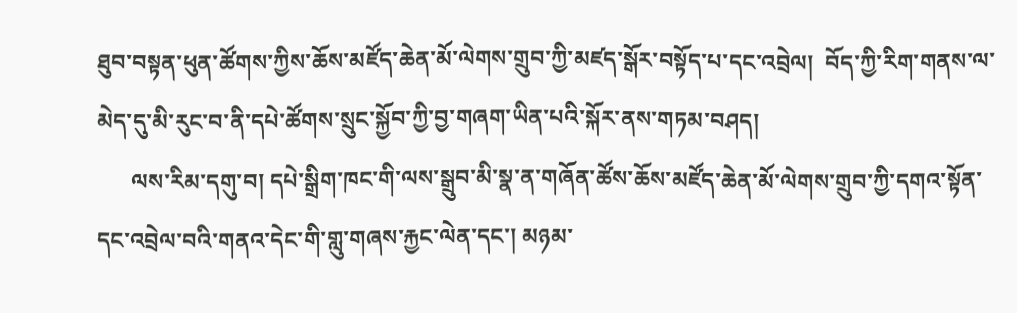ཐུབ་བསྟན་ཕུན་ཚོགས་ཀྱིས་ཆོས་མཛོད་ཆེན་མོ་ལེགས་གྲུབ་ཀྱི་མཛད་སྒོར་བསྟོད་པ་དང་འབྲེལ།  བོད་ཀྱི་རིག་གནས་ལ་མེད་དུ་མི་རུང་བ་ནི་དཔེ་ཚོགས་སྲུང་སྐྱོབ་ཀྱི་བྱ་གཞག་ཡིན་པའི་སྐོར་ནས་གཏམ་བཤད།
      ལས་རིམ་དགུ་བ། དཔེ་སྒྲིག་ཁང་གི་ལས་སྒྲུབ་མི་སྣ་ན་གཞོན་ཚོས་ཆོས་མཛོད་ཆེན་མོ་ལེགས་གྲུབ་ཀྱི་དགའ་སྟོན་དང་འབྲེལ་བའི་གནའ་དེང་གི་གླུ་གཞས་རྐྱང་ལེན་དང་། མཉམ་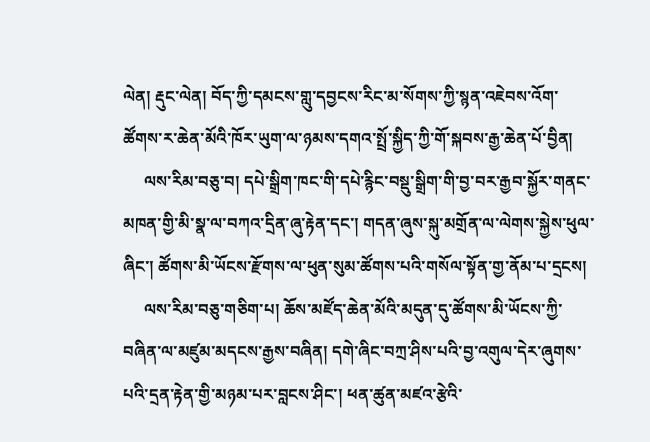ལེན། རྡུང་ལེན། བོད་ཀྱི་དམངས་གླུ་དབྱངས་རིང་མ་སོགས་ཀྱི་སྙན་འཇེབས་འོག་ཚོགས་ར་ཆེན་མོའི་ཁོར་ཡུག་ལ་ཉམས་དགའ་སྤྲོ་སྐྱིད་ཀྱི་གོ་སྐབས་རྒྱ་ཆེན་པོ་བྱིན།
     ལས་རིམ་བཅུ་བ། དཔེ་སྒྲིག་ཁང་གི་དཔེ་རྙིང་བསྡུ་སྒྲིག་གི་བྱ་བར་རྒྱབ་སྐྱོར་གནང་མཁན་གྱི་མི་སྣ་ལ་བཀའ་དྲིན་ཞུ་རྟེན་དང་། གདན་ཞུས་སྐུ་མགྲོན་ལ་ལེགས་སྐྱེས་ཕུལ་ཞིང་། ཚོགས་མི་ཡོངས་རྫོགས་ལ་ཕུན་སུམ་ཚོགས་པའི་གསོལ་སྟོན་གྱ་ནོམ་པ་དྲངས།
     ལས་རིམ་བཅུ་གཅིག་པ། ཆོས་མཛོད་ཆེན་མོའི་མདུན་དུ་ཚོགས་མི་ཡོངས་ཀྱི་བཞིན་ལ་མཛུམ་མདངས་རྒྱས་བཞིན། དགེ་ཞིང་བཀྲ་ཤིས་པའི་བྱ་འགུལ་དེར་ཞུགས་པའི་དྲན་རྟེན་གྱི་མཉམ་པར་བླངས་ཤིང་། ཕན་ཚུན་མཛའ་རྩེའི་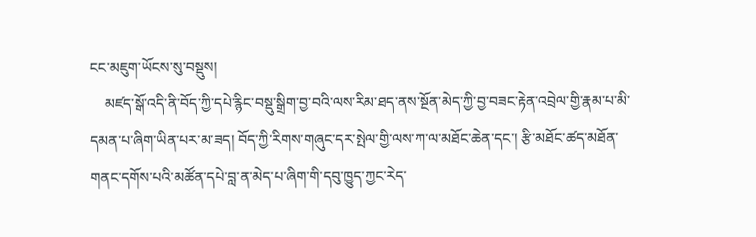ངང་མཇུག་ཡོངས་སུ་བསྡུས།
    མཛད་སྒོ་འདི་ནི་བོད་ཀྱི་དཔེ་རྙིང་བསྡུ་སྒྲིག་བྱ་བའི་ལས་རིམ་ཐད་ནས་སྔོན་མེད་ཀྱི་བྱ་བཟང་རྟེན་འབྲེལ་གྱི་རྣམ་པ་མི་དམན་པ་ཞིག་ཡིན་པར་མ་ཟད། བོད་ཀྱི་རིགས་གཞུང་དར་སྤེལ་གྱི་ལས་ཀ་ལ་མཐོང་ཆེན་དང་། རྩི་མཐོང་ཚད་མཐོན་གནང་དགོས་པའི་མཚོན་དཔེ་བླ་ན་མེད་པ་ཞིག་གི་དབུ་ཁྱུད་ཀྱང་རེད་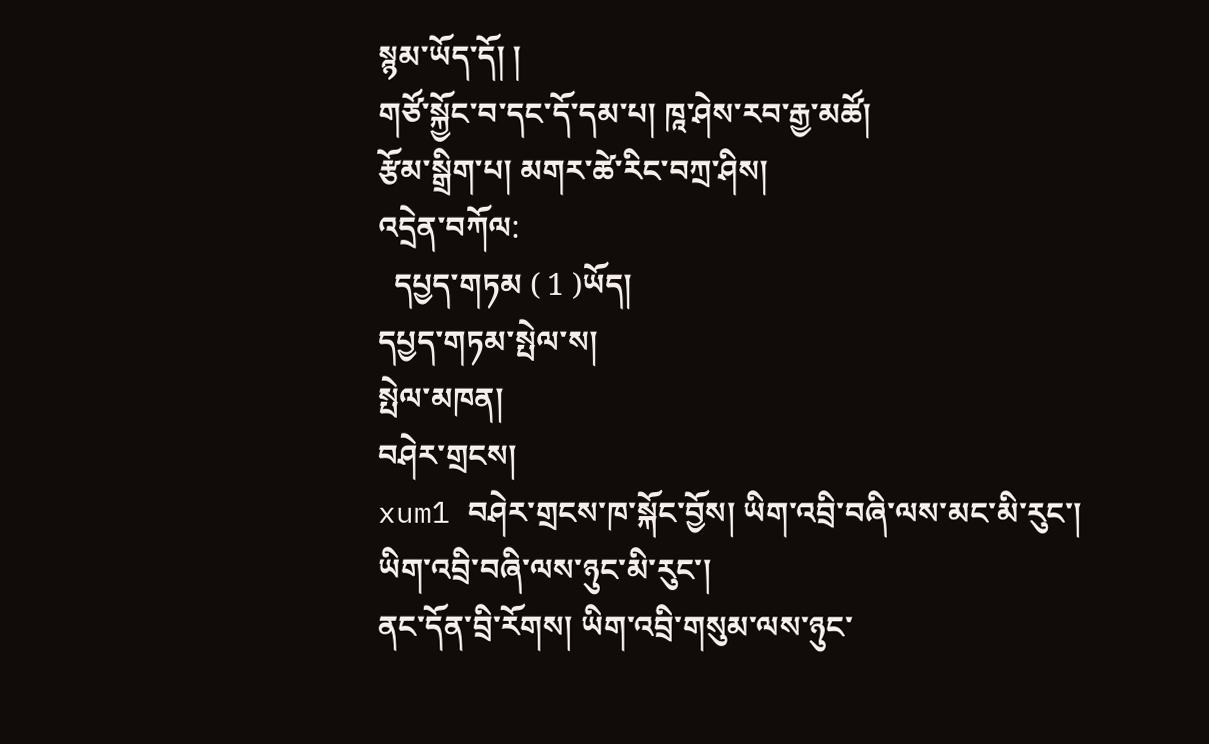སྙམ་ཡོད་དོ། །
གཙོ་སྐྱོང་བ་དང་དོ་དམ་པ། ཁཱ་ཤེས་རབ་རྒྱ་མཚོ།
རྩོམ་སྒྲིག་པ། མགར་ཚེ་རིང་བཀྲ་ཤིས།
འདྲེན་བཀོལ:
  དཔྱད་གཏམ ( 1 )ཡོད།
དཔྱད་གཏམ་སྤེལ་ས།
སྤེལ་མཁན།
བཤེར་གྲངས།
xum1 བཤེར་གྲངས་ཁ་སྐོང་བྱོས། ཡིག་འབྲི་བཞི་ལས་མང་མི་རུང་། ཡིག་འབྲི་བཞི་ལས་ཉུང་མི་རུང་།
ནང་དོན་བྲི་རོགས། ཡིག་འབྲི་གསུམ་ལས་ཉུང་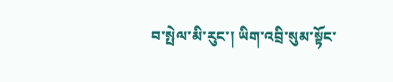བ་སྤེལ་མི་རུང་། ཡིག་འབྲི་སུམ་སྟོང་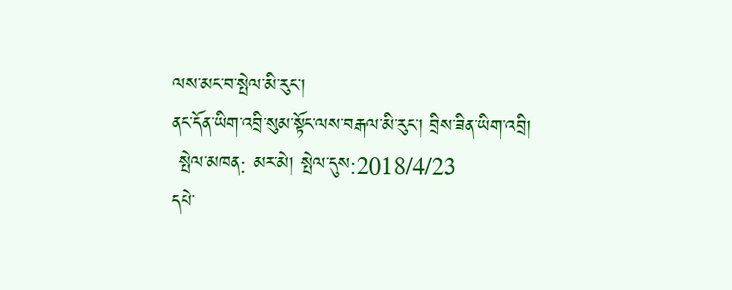ལས་མང་བ་སྤེལ་མི་རུང་།
ནང་དོན་ཡིག་འབྲི་སུམ་སྟོང་ལས་བརྒལ་མི་རུང་། བྲིས་ཟིན་ཡིག་འབྲི།
 སྤེལ་མཁན: མར་མེ། སྤེལ་དུས:2018/4/23
དཔེ་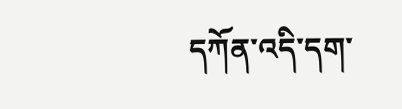དཀོན་འདི་དག་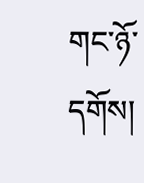གང་ཉོ་དགོས།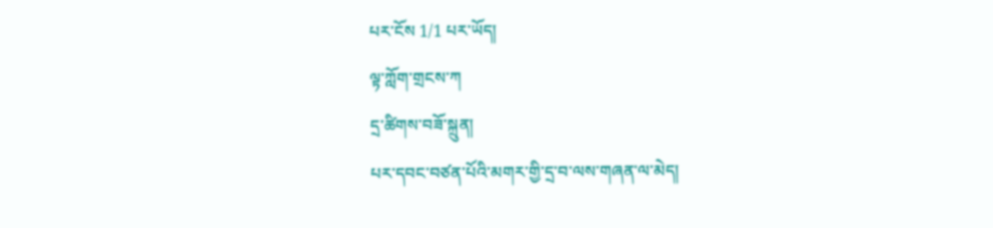པར་ངོས 1/1 པར་ཡོད།
ལྟ་ཀློག་གྲངས་ཀ
དྲ་ཚིགས་བཟོ་སྐྲུན།
པར་དབང་བཙན་པོའི་མགར་གྱི་དྲ་བ་ལས་གཞན་ལ་མེད།